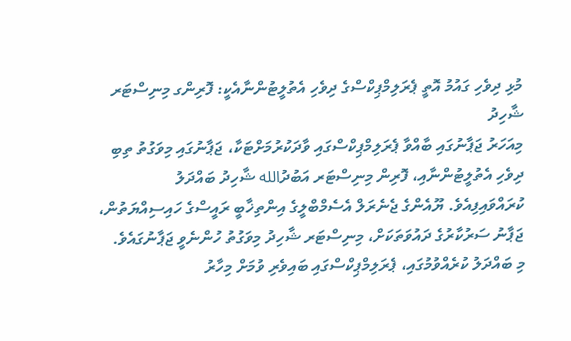މުޅި ދިވެހި ގައުމު އޮތީ ޕެރަލިމްޕިކްސްގެ ދިވެހި އެތުލީޓުންނާއެކީ: ފޮރިންގ މިނިސްޓަރ ޝާހިދު
މިއަހަރު ޖަޕާނުގައި ބާއްވާ ޕެރަލިމްޕިކްސްގައި ވާދަކުރުމަށްޓަކާ، ޖަޕާނުގައި މިވަގުތު ތިބި ދިވެހި އެތުލީޓުންނާއި، ފޮރިން މިނިސްޓަރ އަބުދުالله ޝާހިދު ބައްދަލު ކުރައްވައިފިއެވެ. ޔޫއެންގެ ޖެނެރަލް އެސެމްބްލީގެ އިންތިޚާބީ ރައީސްގެ ހައިސިއްޔަތުން، ޖަޕާނު ސަރުކާރުގެ ދައުވަތަކަށް، މިނިސްޓަރ ޝާހިދު މިވަގުތު ހުންނެވީ ޖަޕާނުގައެވެ.
މި ބައްދަލު ކުރެއްވުމުގައި، ޕެރަލިމްޕިކްސްގައި ބައިވެރި ވުމަށް މިހާރު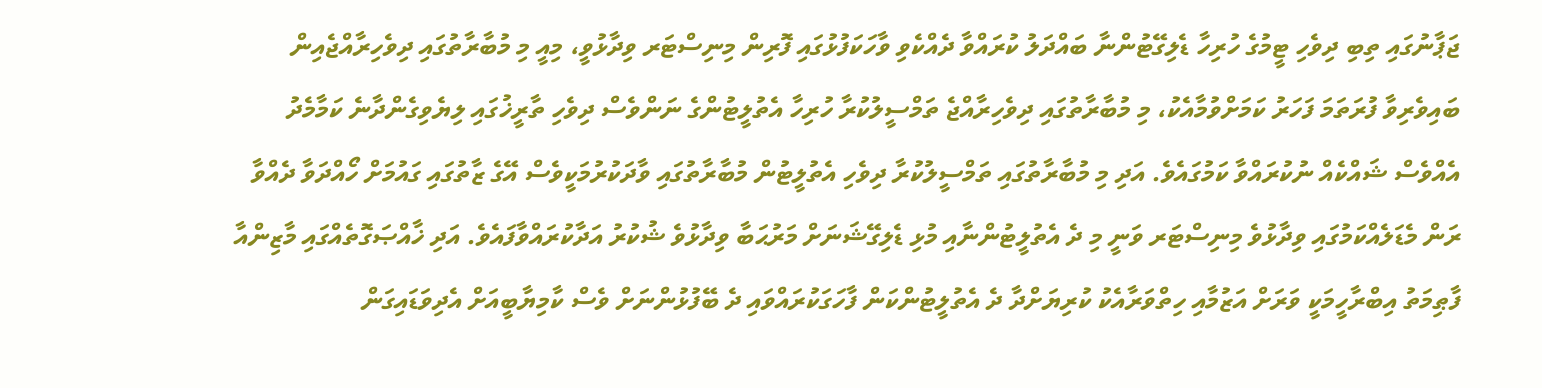ޖަޕާނުގައި ތިބި ދިވެހި ޓީމުގެ ހުރިހާ ޑެލިގޭޓުންނާ ބައްދަލު ކުރައްވާ ދެއްކެވި ވާހަކަފުޅުގައި ފޮރިން މިނިސްޓަރ ވިދާޅުވީ، މިއީ މި މުބާރާތުގައި ދިވެހިރާއްޖެއިން ބައިވެރިވާ ފުރަތަމަ ފަހަރު ކަމަށްވުމާއެކު، މި މުބާރާތުގައި ދިވެހިރާއްޖެ ތަމްސީލުކުރާ ހުރިހާ އެތުލީޓުންގެ ނަންވެސް ދިވެހި ތާރީޚުގައި ލިޔެވިގެންދާނެ ކަމާމެދު އެއްވެސް ޝައްކެއް ނުކުރައްވާ ކަމުގައެވެ. އަދި މި މުބާރާތުގައި ތަމްސީލުކުރާ ދިވެހި އެތުލީޓުން މުބާރާތުގައި ވާދަކުރުމަކީވެސް އޭގެ ޒާތުގައި ގައުމަށް ހޯއްދަވާ ދެއްވާ ރަން މެޑަލެއްކަމުގައި ވިދާޅުވެ މިނިސްޓަރ ވަނީ މި ދެ އެތުލީޓުންނާއި މުޅި ޑެލިގޭޝަނަށް މަރުޙަބާ ވިދާޅުވެ ޝުކުރު އަދާކުރައްވާފައެވެ. އަދި ޚާއްޞަގޮތެއްގައި މާޒިންއާ ފާޠިމަތު އިބްރާހީމަކީ ވަރަށް އަޒުމާއި ހިތްވަރާއެކު ކުރިޔަށްދާ ދެ އެތުލީޓުންކަން ފާހަގަކުރައްވައި ދެ ބޭފުޅުންނަށް ވެސް ކާމިޔާބީއަށް އެދިވަޑައިގަން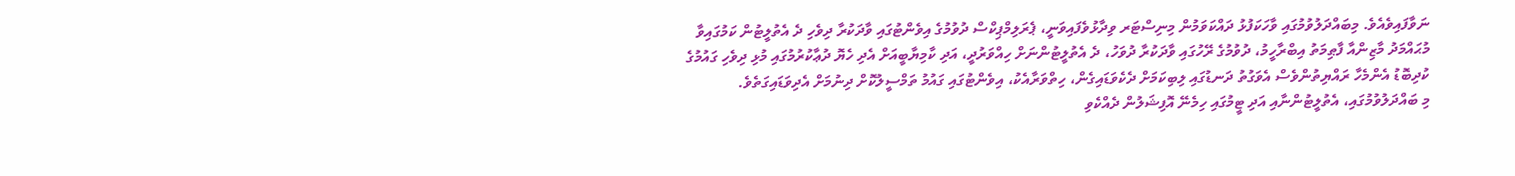ނަވާފައިވެއެވެ. މިބައްދަލުވުމުގައި ވާހަކަފުޅު ދައްކަވަމުން މިނިސްޓަރ ވިދާޅުވެފައިވަނީ، ޕެރަލިމްޕިކްސް ދުވުމުގެ އިވެންޓުގައި ވާދަކުރާ ދިވެހި ދެ އެތުލީޓުން ކަމުގައިވާ މުޙައްމަދު މާޒިންއާ ފާޠިމަތު އިބްރާހީމު، ދުވުމުގެ ރޭހުގައި ވާދަކުރާ ދުވަހު، ދެ އެތުލީޓުންނަށް ހިއްވަރުދީ، އަދި ކާމިޔާބީއަށް އެދި ހެޔޮ ދުޢާކުރުމުގައި މުޅި ދިވެހި ގައުމުގެ ކުދިބޮޑު އެންމެހާ ރައްޔިތުންވެސް އެވަގުތު ދަނޑުގައި ލިބިކަމަށް ދެކެވަޑައިގެން، ހިތްވަރާއެކު، އިވެންޓުގައި ގައުމު ތަމްސީލުކޮށް ދިނުމަށް އެދިވަޑައިގަތެވެ.
މި ބައްދަލުވުމުގައި، އެތުލީޓުންނާއި އަދި ޓީމުގައި ހިމެނޭ އޮފިޝަލުން ދެއްކެވި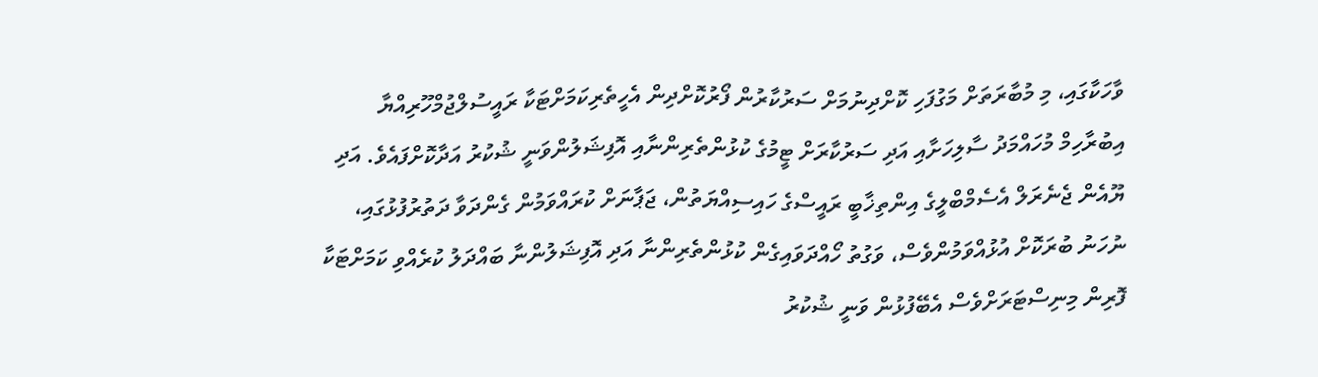ވާހަކާގައި، މި މުބާރަތަށް މަގުފަހި ކޮށްދިނުމަށް ސަރުކާރުން ފޯރުކޮށްދިން އެހީތެރިކަމަށްޓަކާ ރައީސުލްޖުމްހޫރިއްޔާ އިބުރާހިމް މުހައްމަދު ސާލިހަށާއި އަދި ސަރުކާރަށް ޓީމުގެ ކުޅުންތެރިންނާއި އޮފިޝަލުންވަނީ ޝުކުރު އަދާކޮށްފައެވެ. އަދި ޔޫއެން ޖެނެރަލް އެސެމްބްލީގެ އިންތިޚާބީ ރައީސްގެ ހައިސިއްޔަތުން، ޖަޕާނަށް ކުރައްވަމުން ގެންދަވާ ދަތުރުފުޅުގައި، ނުހަނު ބުރަކޮށް އުޅުއްވަމުންވެސް، ވަގުތު ހޯއްދަވައިގެން ކުޅުންތެރިންނާ އަދި އޮފިޝަލުންނާ ބައްދަލު ކުރެއްވި ކަމަށްޓަކާ ފޮރިން މިނިސްޓަރަށްވެސް އެބޭފުޅުން ވަނީ ޝުކުރު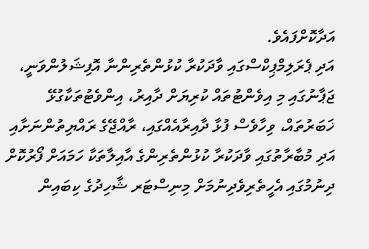އަދާކޮށްފައެވެ.
އަދި ޕެރަލިމްޕިކްސްގައި ވާދަކުރާ ކުޅުންތެރިންނާ އޮފިޝަލުންވަނީ، ޖަޕާނުގައި މި އިވެންޓުތައް ކުރިޔަށް ދާއިރު، އިންވެޓުތަކާގުޅޭ ޚަބަރުތައް، ވިހާވެސް ފުޅާ ދާއިރާއެއްގައި، ރާއްޖޭގެ ރައްޔިތުންނަށާއި އަދި މުބާރާތުގައި ވާދަކުރާ ކުޅުންތެރިންގެ އާއިލާތަކާ ހަމައަށް ފޯރުކޮށް ދިނުމުގައި އެހީތެރިވެދިނުމަށް މިނިސްޓަރ ޝާހިދުގެ ކިބައިން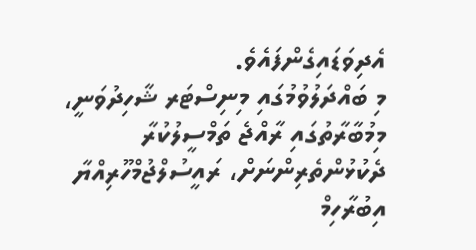އެދިވަޑައިގެންފައެވެ.
މި ބައްދަލުވުމުގައި މިނިސްޓަރ ޝާހިދުވަނީ، މިމުބާރާތުގައި ރާއްޖެ ތަމްސީލުކުރާ ދެކުޅުންތެރިންނަށް، ރައީސުލްޖުމްހޫރިއްޔާ އިބުރާހިމް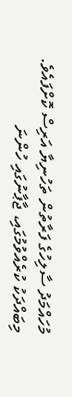މުހައްމަދު ސާލިހުގެ ފަރާތުން ތަހުނިޔާ އަރިސް ކޮށްފައެވެ. މިބައްދަކު ކުރެއްވުމުގައި، ޖާޕާނުގައި ހުންނަ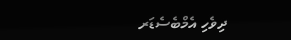ދިވެހި އެމްބެސެޑަރ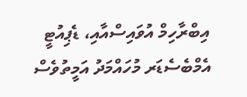އިބްރާހިމް އުވައިސްއާއި، ޑެޕިއުޓީ އެމްބެސެޑަރ މުހައްމަދު އަމީތުވެސް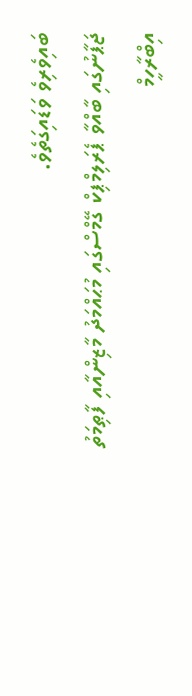ބައިވެރިވެ ވަޑައިގަތެވެ.
ޖަޕާނުގައި ބާއްވާ ޕެރަލިމްޕިކް ގޭމްސްގައި މުޙައްމަދު މާޒިންއާއި ފާޠިމަތު އިބްރާހީމް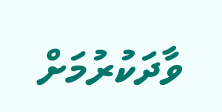ވާދަކުރުމަށް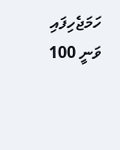ހަމަޖެހިފައި ވަނީ 100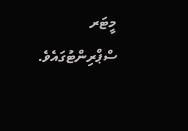މީޓަރ ސްޕްރިންޓުގައެވެ.